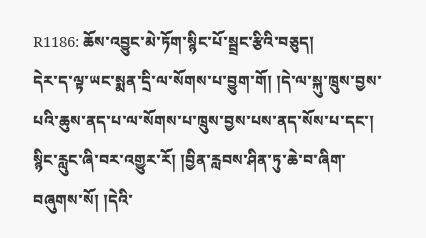R1186: ཆོས་འབྱུང་མེ་ཏོག་སྙིང་པོ་སྦྲང་རྩིའི་བཅུད།
དེར་ད་ལྟ་ཡང་སྨན་དྲི་ལ་སོགས་པ་བྱུག་གོ། །དེ་ལ་སྐུ་ཁྲུས་བྱས་པའི་ཆུས་ནད་པ་ལ་སོགས་པ་ཁྲུས་བྱས་པས་ནད་སོས་པ་དང་། སྙིང་རླུང་ཞི་བར་འགྱུར་རོ། །བྱིན་རླབས་ཤིན་ཏུ་ཆེ་བ་ཞིག་བཞུགས་སོ། །དེའི་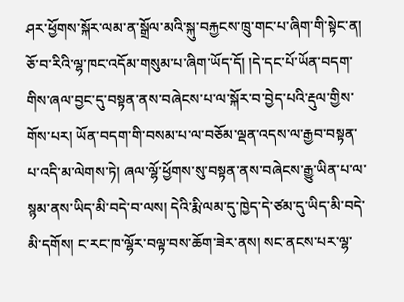ཤར་ཕྱོགས་སྐོར་ལམ་ན་སྒྲོལ་མའི་སྐུ་བརྐྱངས་ཁྲུ་གང་པ་ཞིག་གི་སྟེང་ན། ཅོ་བ་རིའི་ལྷ་ཁང་འདོམ་གསུམ་པ་ཞིག་ཡོད་དོ། །དེ་དང་པོ་ཡོན་བདག་གིས་ཞལ་བྱང་དུ་བསྟན་ནས་བཞེངས་པ་ལ་སྐོར་བ་བྱེད་པའི་རྡུལ་གྱིས་གོས་པར། ཡོན་བདག་གི་བསམ་པ་ལ་བཅོམ་ལྡན་འདས་ལ་རྒྱབ་བསྟན་པ་འདི་མ་ལེགས་ཏེ། ཞལ་ལྷོ་ཕྱོགས་སུ་བསྟན་ནས་བཞེངས་རྒྱུ་ཡིན་པ་ལ་སྙམ་ནས་ཡིད་མི་བདེ་བ་ལས། དེའི་རྨི་ལམ་དུ་ཁྱེད་དེ་ཙམ་དུ་ཡིད་མི་བདེ་མི་དགོས། ང་རང་ཁ་ལྷོར་བལྟ་བས་ཆོག་ཟེར་ནས། སང་ནངས་པར་ལྷ་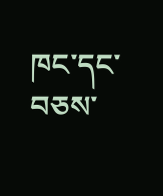ཁང་དང་བཅས་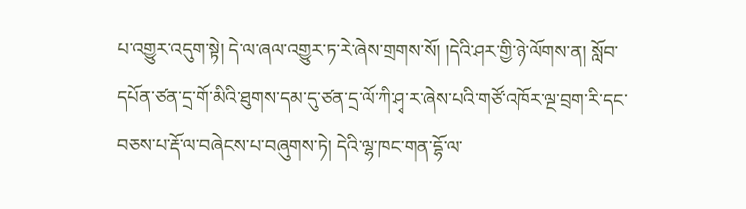པ་འགྱུར་འདུག་སྟེ། དེ་ལ་ཞལ་འགྱུར་ཏ་རེ་ཞེས་གྲགས་སོ། །དེའི་ཤར་གྱི་ཉེ་ལོགས་ན། སློབ་དཔོན་ཙན་དྲ་གོ་མིའི་ཐུགས་དམ་དུ་ཙན་དྲ་ལོ་ཀི་ཤྭ་ར་ཞེས་པའི་གཙོ་འཁོར་ལྔ་བྲག་རི་དང་བཅས་པ་རྡོ་ལ་བཞེངས་པ་བཞུགས་ཏེ། དེའི་ལྷ་ཁང་གན་དྷོ་ལ་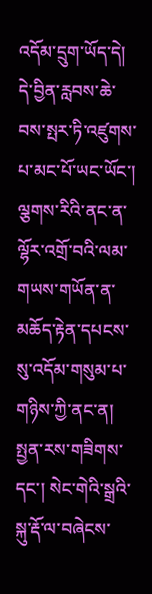འདོམ་དྲུག་ཡོད་དེ། དེ་བྱིན་རླབས་ཆེ་བས་སྤར་ཏི་འཛུགས་པ་མང་པོ་ཡང་ཡོང་། ལྕགས་རིའི་ནང་ན་ལྷོར་འགྲོ་བའི་ལམ་གཡས་གཡོན་ན་མཆོད་རྟེན་དཔངས་སུ་འདོམ་གསུམ་པ་གཉིས་ཀྱི་ནང་ན། སྤྱན་རས་གཟིགས་དང་། སེང་གེའི་སྒྲའི་སྐུ་རྡོ་ལ་བཞེངས་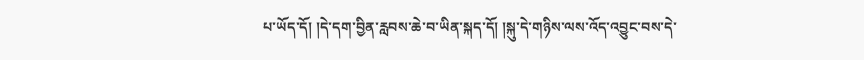པ་ཡོད་དོ། །དེ་དག་བྱིན་རླབས་ཆེ་བ་ཡིན་སྐད་དོ། །སྐུ་དེ་གཉིས་ལས་འོད་འབྱུང་བས་དེ་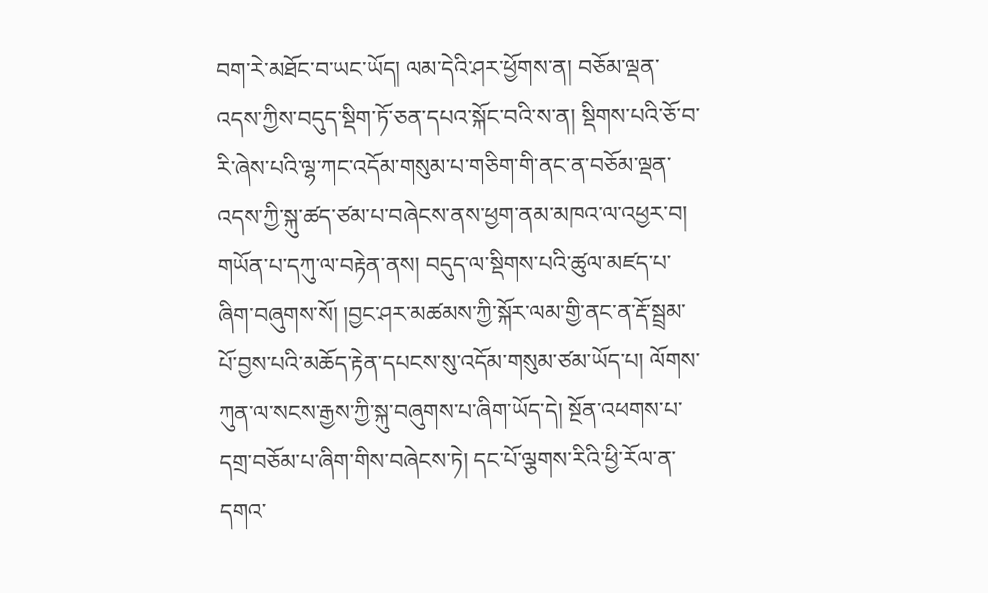བག་རེ་མཐོང་བ་ཡང་ཡོད། ལམ་དེའི་ཤར་ཕྱོགས་ན། བཅོམ་ལྡན་འདས་ཀྱིས་བདུད་སྡིག་ཏོ་ཅན་དཔའ་སྐོང་བའི་ས་ན། སྡིགས་པའི་ཅོ་བ་རི་ཞེས་པའི་ལྷ་ཀང་འདོམ་གསུམ་པ་གཅིག་གི་ནང་ན་བཅོམ་ལྡན་འདས་ཀྱི་སྐུ་ཚད་ཙམ་པ་བཞེངས་ནས་ཕྱག་ནམ་མཁའ་ལ་འཕྱར་བ། གཡོན་པ་དཀུ་ལ་བརྟེན་ནས། བདུད་ལ་སྡིགས་པའི་ཚུལ་མཛད་པ་ཞིག་བཞུགས་སོ། །བྱང་ཤར་མཚམས་ཀྱི་སྐོར་ལམ་གྱི་ནང་ན་རྡོ་སྦྲམ་པོ་བྱས་པའི་མཆོད་རྟེན་དཔངས་སུ་འདོམ་གསུམ་ཙམ་ཡོད་པ། ལོགས་ཀུན་ལ་སངས་རྒྱས་ཀྱི་སྐུ་བཞུགས་པ་ཞིག་ཡོད་དེ། སྔོན་འཕགས་པ་དགྲ་བཅོམ་པ་ཞིག་གིས་བཞེངས་ཏེ། དང་པོ་ལྕགས་རིའི་ཕྱི་རོལ་ན་དགའ་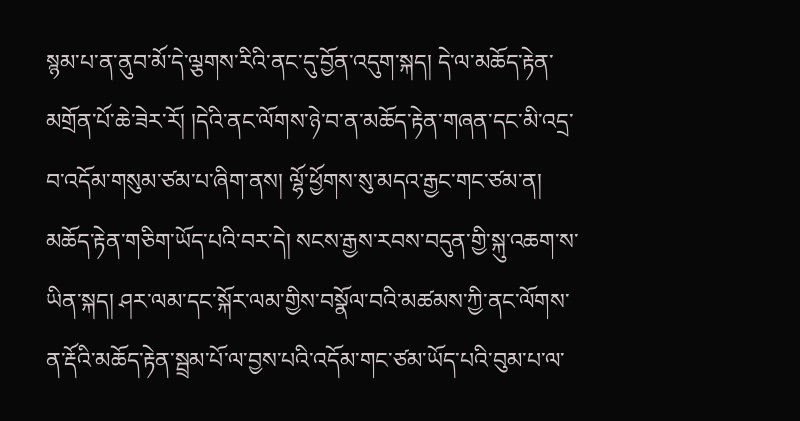སྙམ་པ་ན་ནུབ་མོ་དེ་ལྕགས་རིའི་ནང་དུ་བྱོན་འདུག་སྐད། དེ་ལ་མཆོད་རྟེན་མགྲོན་པོ་ཆེ་ཟེར་རོ། །དེའི་ནང་ལོགས་ཉེ་བ་ན་མཆོད་རྟེན་གཞན་དང་མི་འདྲ་བ་འདོམ་གསུམ་ཙམ་པ་ཞིག་ནས། ལྷོ་ཕྱོགས་སུ་མདའ་རྒྱང་གང་ཙམ་ན། མཆོད་རྟེན་གཅིག་ཡོད་པའི་བར་དེ། སངས་རྒྱས་རབས་བདུན་གྱི་སྐུ་འཆག་ས་ཡིན་སྐད། ཤར་ལམ་དང་སྐོར་ལམ་གྱིས་བསྣོལ་བའི་མཚམས་ཀྱི་ནང་ལོགས་ན་རྡོའི་མཆོད་རྟེན་སྦྲམ་པོ་ལ་བྱས་པའི་འདོམ་གང་ཙམ་ཡོད་པའི་བུམ་པ་ལ་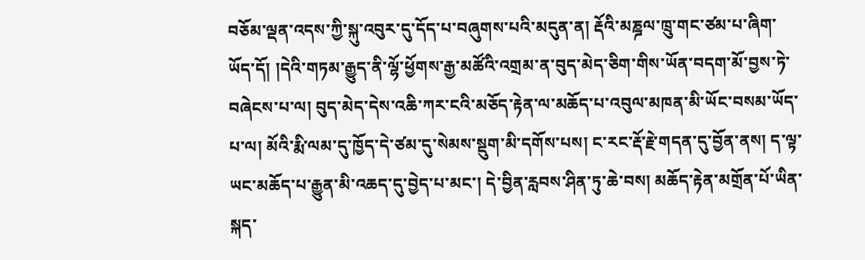བཅོམ་ལྡན་འདས་ཀྱི་སྐུ་འབུར་དུ་དོད་པ་བཞུགས་པའི་མདུན་ན། རྡོའི་མཎྜལ་ཁྲུ་གང་ཙམ་པ་ཞིག་ཡོད་དོ། །དེའི་གཏམ་རྒྱུད་ནི་ལྷོ་ཕྱོགས་རྒྱ་མཚོའི་འགྲམ་ན་བུད་མེད་ཅིག་གིས་ཡོན་བདག་མོ་བྱས་ཏེ་བཞེངས་པ་ལ། བུད་མེད་དེས་འཆི་ཀར་ངའི་མཅོད་རྟེན་ལ་མཆོད་པ་འབུལ་མཁན་མི་ཡོང་བསམ་ཡོད་པ་ལ། མོའི་རྨི་ལམ་དུ་ཁྱོད་དེ་ཙམ་དུ་སེམས་སྡུག་མི་དགོས་པས། ང་རང་རྡོ་རྗེ་གདན་དུ་བྱོན་ནས། ད་ལྟ་ཡང་མཆོད་པ་རྒྱུན་མི་འཆད་དུ་བྱེད་པ་མང་། དེ་བྱིན་རླབས་ཤིན་ཏུ་ཆེ་བས། མཆོད་རྟེན་མགྲོན་པོ་ཡིན་སྐད་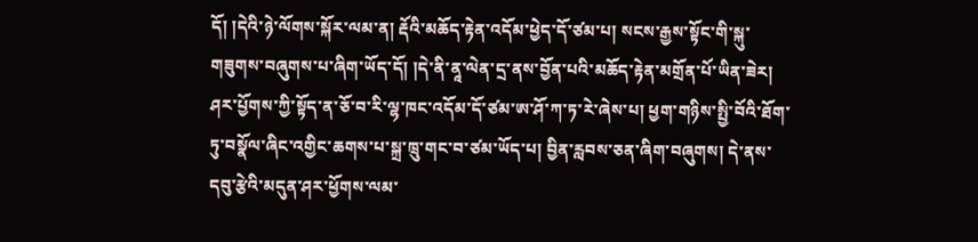དོ། །དེའི་ཉེ་ལོགས་སྐོར་ལམ་ན། རྡོའི་མཆོད་རྟེན་འདོམ་ཕྱེད་དོ་ཙམ་པ། སངས་རྒྱས་སྟོང་གི་སྐུ་གཟུགས་བཞུགས་པ་ཞིག་ཡོད་དོ། །དེ་ནི་ནཱ་ལེན་དྲ་ནས་བྱོན་པའི་མཆོད་རྟེན་མགྲོན་པོ་ཡིན་ཟེར། ཤར་པྱོགས་ཀྱི་སྟོད་ན་ཅོ་བ་རི་ལྷ་ཁང་འདོམ་དོ་ཙམ་ཨ་ཤོ་ཀ་ཏ་རེ་ཞེས་པ། ཕྱག་གཉིས་སྤྱི་བོའི་ཐོག་ཏུ་བསྣོལ་ཞིང་འགྱིང་ཆགས་པ་སྐྲ་ཁྲུ་གང་བ་ཙམ་ཡོད་པ། བྱིན་རླབས་ཅན་ཞིག་བཞུགས། དེ་ནས་དབུ་རྩེའི་མདུན་ཤར་ཕྱོགས་ལམ་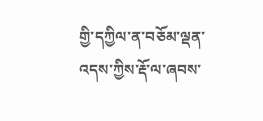གྱི་དཀྱིལ་ན་བཅོམ་ལྡན་འདས་ཀྱིས་རྡོ་ལ་ཞབས་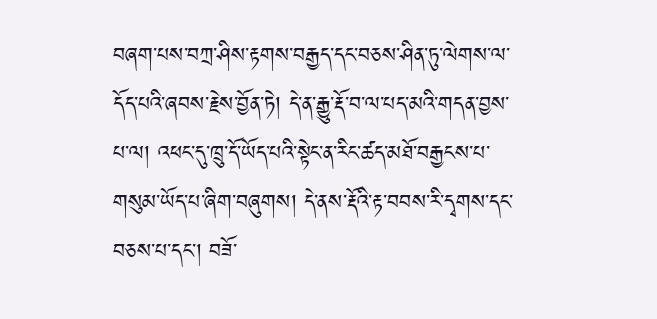བཞག་པས་བཀྲ་ཤིས་རྟགས་བརྒྱད་དང་བཅས་ཤིན་ཏུ་ལེགས་ལ་དོད་པའི་ཞབས་རྗེས་བྱོན་ཏེ། དེ་ན་རྒྱུ་རྡོ་བ་ལ་པད་མའི་གདན་བྱས་པ་ལ། འཕང་དུ་ཁྲུ་དོ་ཡོད་པའི་སྟེང་ན་རིང་ཚད་མཐོ་བརྒྱངས་པ་གསུམ་ཡོད་པ་ཞིག་བཞུགས། དེ་ནས་རྡོའི་རྟ་བབས་རི་དྭགས་དང་བཅས་པ་དང་། བཟོ་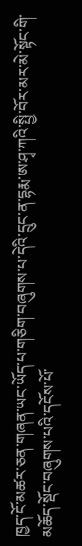ཁྱད་ངོ་མཚར་ཅན་གཞན་ཡང་ཡོད་པ་གཅིག་བཞུགས་པ་དེའི་དྲུང་ན་དྷརྨ་ཨ་ཤྭ་ཀའི་སྤྱི་བོར་མར་མེ་སྟོང་གི་མཆོད་སྡོང་བཞུགས་པའི་དངོས་པོ་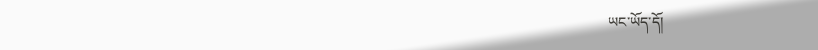ཡང་ཡོད་དོ།